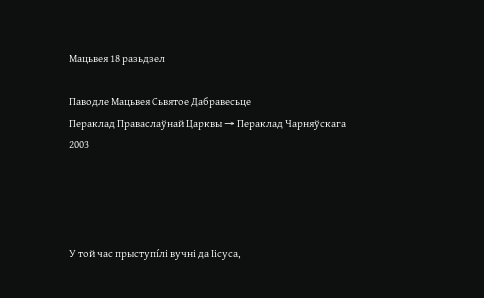Мацьвея 18 разьдзел

Паводле Мацьвея Сьвятое Дабравесьце
Пераклад Праваслаўнай Царквы → Пераклад Чарняўскага 2003




У той час прыступíлі вучні да Іісуса,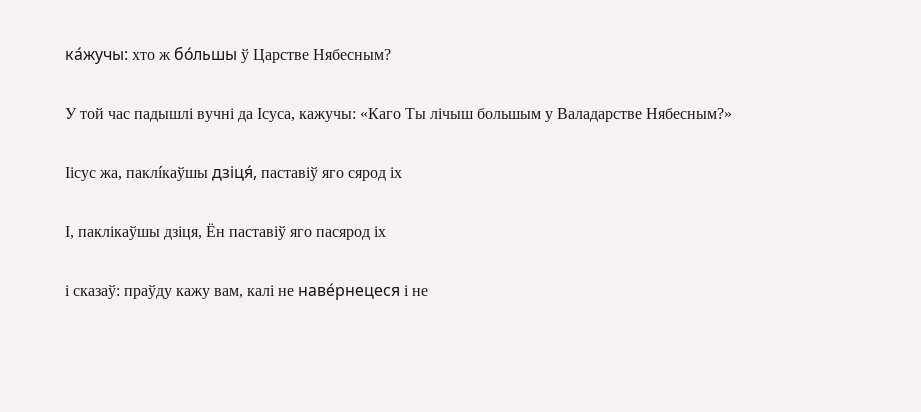ка́жучы: хто ж бо́льшы ў Царстве Нябесным?

У той час падышлі вучні да Ісуса, кажучы: «Каго Ты лічыш большым у Валадарстве Нябесным?»

Іісус жа, паклíкаўшы дзіця́, паставіў яго сярод іх

І, паклікаўшы дзіця, Ён паставіў яго пасярод іх

і сказаў: праўду кажу вам, калі не наве́рнецеся і не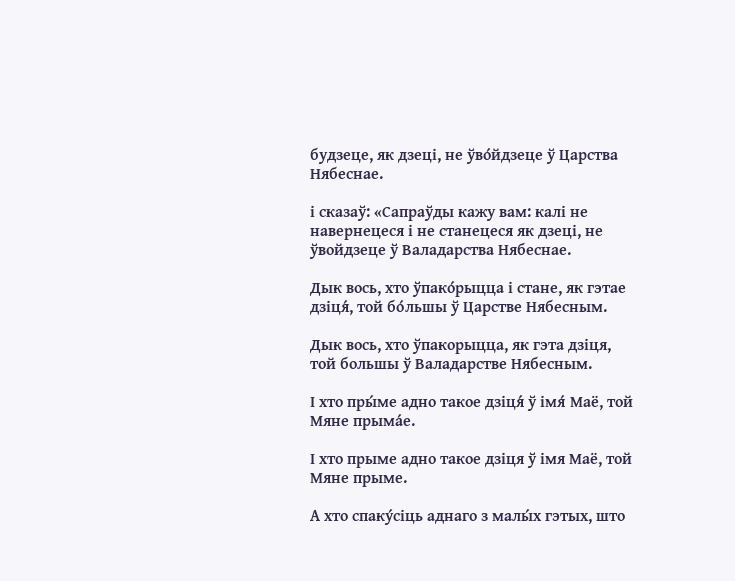будзеце, як дзеці, не ўво́йдзеце ў Царства Нябеснае.

і сказаў: «Сапраўды кажу вам: калі не навернецеся і не станецеся як дзеці, не ўвойдзеце ў Валадарства Нябеснае.

Дык вось, хто ўпако́рыцца і стане, як гэтае дзіця́, той бо́льшы ў Царстве Нябесным.

Дык вось, хто ўпакорыцца, як гэта дзіця, той большы ў Валадарстве Нябесным.

І хто пры́ме адно такое дзіця́ ў імя́ Маё, той Мяне прыма́е.

І хто прыме адно такое дзіця ў імя Маё, той Мяне прыме.

А хто спаку́сіць аднаго з малы́х гэтых, што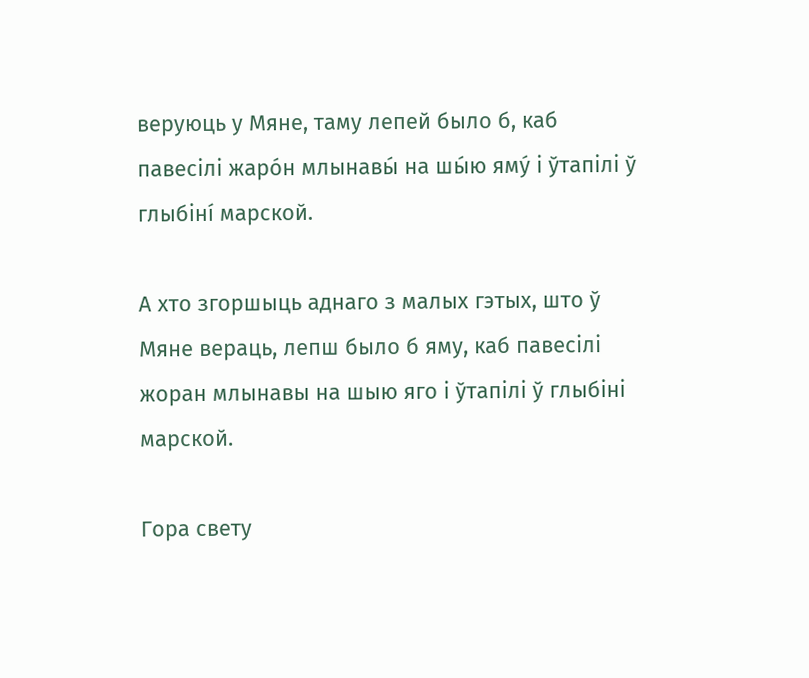веруюць у Мяне, таму лепей было б, каб павесілі жаро́н млынавы́ на шы́ю яму́ і ўтапілі ў глыбінí марской.

А хто згоршыць аднаго з малых гэтых, што ў Мяне вераць, лепш было б яму, каб павесілі жоран млынавы на шыю яго і ўтапілі ў глыбіні марской.

Гора свету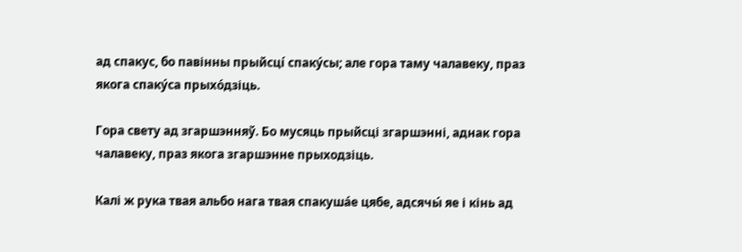ад спакус, бо павінны прыйсцí спаку́сы; але гора таму чалавеку, праз якога спаку́са прыхо́дзіць.

Гора свету ад згаршэнняў. Бо мусяць прыйсці згаршэнні, аднак гора чалавеку, праз якога згаршэнне прыходзіць.

Калі ж рука твая альбо нага твая спакуша́е цябе, адсячы́ яе і кінь ад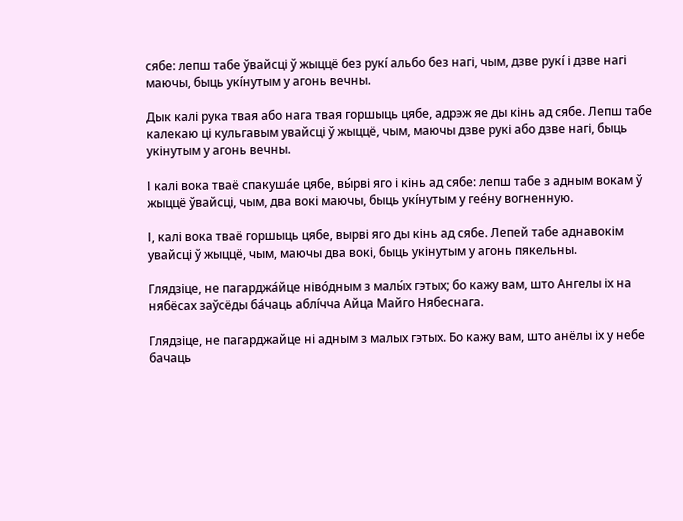сябе: лепш табе ўвайсці ў жыццё без рукí альбо без нагі, чым, дзве рукí і дзве нагі маючы, быць укíнутым у агонь вечны.

Дык калі рука твая або нага твая горшыць цябе, адрэж яе ды кінь ад сябе. Лепш табе калекаю ці кульгавым увайсці ў жыццё, чым, маючы дзве рукі або дзве нагі, быць укінутым у агонь вечны.

І калі вока тваё спакуша́е цябе, вы́рві яго і кінь ад сябе: лепш табе з адным вокам ў жыццё ўвайсці, чым, два вокі маючы, быць укíнутым у гее́ну вогненную.

І, калі вока тваё горшыць цябе, вырві яго ды кінь ад сябе. Лепей табе аднавокім увайсці ў жыццё, чым, маючы два вокі, быць укінутым у агонь пякельны.

Глядзіце, не пагарджа́йце ніво́дным з малы́х гэтых; бо кажу вам, што Ангелы іх на нябёсах заўсёды ба́чаць аблíчча Айца Майго Нябеснага.

Глядзіце, не пагарджайце ні адным з малых гэтых. Бо кажу вам, што анёлы іх у небе бачаць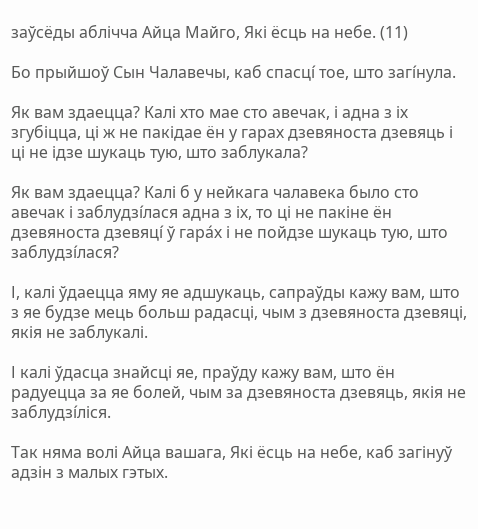заўсёды аблічча Айца Майго, Які ёсць на небе. (11)

Бо прыйшоў Сын Чалавечы, каб спасцí тое, што загíнула.

Як вам здаецца? Калі хто мае сто авечак, і адна з іх згубіцца, ці ж не пакідае ён у гарах дзевяноста дзевяць і ці не ідзе шукаць тую, што заблукала?

Як вам здаецца? Калі б у нейкага чалавека было сто авечак і заблудзíлася адна з іх, то ці не пакіне ён дзевяноста дзевяцí ў гара́х і не пойдзе шукаць тую, што заблудзíлася?

І, калі ўдаецца яму яе адшукаць, сапраўды кажу вам, што з яе будзе мець больш радасці, чым з дзевяноста дзевяці, якія не заблукалі.

І калі ўдасца знайсці яе, праўду кажу вам, што ён радуецца за яе болей, чым за дзевяноста дзевяць, якія не заблудзíліся.

Так няма волі Айца вашага, Які ёсць на небе, каб загінуў адзін з малых гэтых.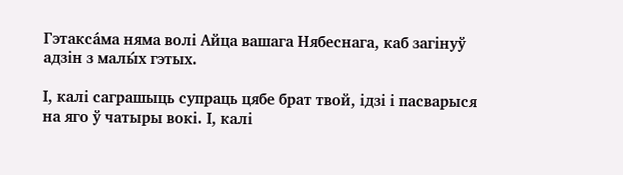Гэтакса́ма няма волі Айца вашага Нябеснага, каб загінуў адзін з малы́х гэтых.

І, калі саграшыць супраць цябе брат твой, ідзі і пасварыся на яго ў чатыры вокі. І, калі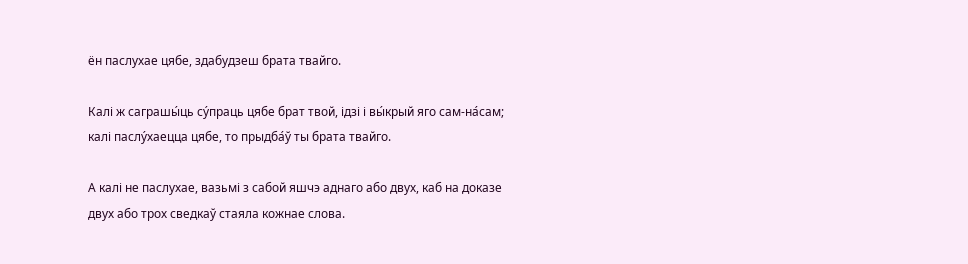ён паслухае цябе, здабудзеш брата твайго.

Калі ж саграшы́ць су́праць цябе брат твой, ідзі і вы́крый яго сам-на́сам; калі паслу́хаецца цябе, то прыдба́ў ты брата твайго.

А калі не паслухае, вазьмі з сабой яшчэ аднаго або двух, каб на доказе двух або трох сведкаў стаяла кожнае слова.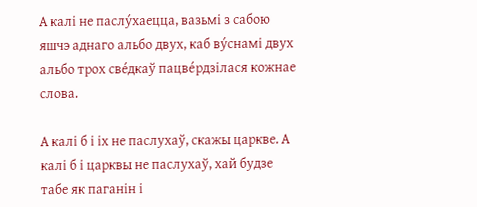А калі не паслу́хаецца, вазьмі з сабою яшчэ аднаго альбо двух, каб ву́снамі двух альбо трох све́дкаў пацве́рдзілася кожнае слова.

А калі б і іх не паслухаў, скажы царкве. А калі б і царквы не паслухаў, хай будзе табе як паганін і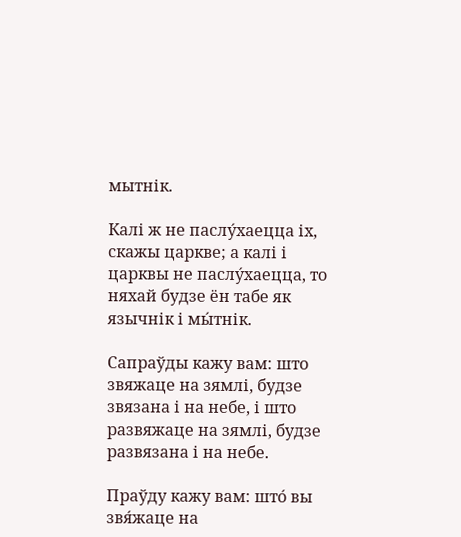мытнік.

Калі ж не паслу́хаецца іх, скажы царкве; а калі і царквы не паслу́хаецца, то няхай будзе ён табе як язычнік і мы́тнік.

Сапраўды кажу вам: што звяжаце на зямлі, будзе звязана і на небе, і што развяжаце на зямлі, будзе развязана і на небе.

Праўду кажу вам: што́ вы звя́жаце на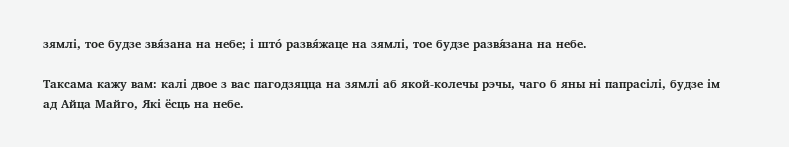зямлі, тое будзе звя́зана на небе; і што́ развя́жаце на зямлі, тое будзе развя́зана на небе.

Таксама кажу вам: калі двое з вас пагодзяцца на зямлі аб якой-колечы рэчы, чаго б яны ні папрасілі, будзе ім ад Айца Майго, Які ёсць на небе.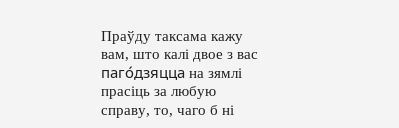Праўду таксама кажу вам, што калі двое з вас паго́дзяцца на зямлі прасіць за любую справу, то, чаго б ні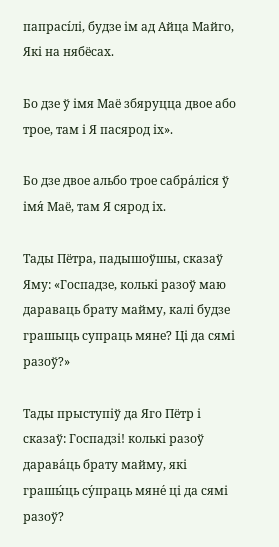папрасíлі, будзе ім ад Айца Майго, Які на нябёсах.

Бо дзе ў імя Маё збяруцца двое або трое, там і Я пасярод іх».

Бо дзе двое альбо трое сабра́ліся ў імя́ Маё, там Я сярод іх.

Тады Пётра, падышоўшы, сказаў Яму: «Госпадзе, колькі разоў маю дараваць брату майму, калі будзе грашыць супраць мяне? Ці да сямі разоў?»

Тады прыступіў да Яго Пётр і сказаў: Госпадзі! колькі разоў дарава́ць брату майму, які грашы́ць су́праць мяне́ ці да сямі разоў?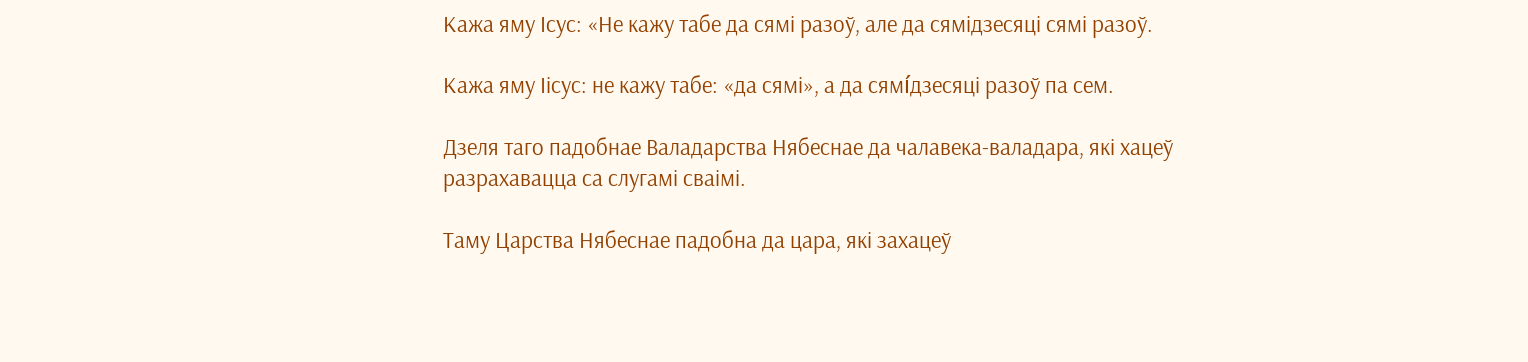Кажа яму Ісус: «Не кажу табе да сямі разоў, але да сямідзесяці сямі разоў.

Кажа яму Іісус: не кажу табе: «да сямі», а да сямíдзесяці разоў па сем.

Дзеля таго падобнае Валадарства Нябеснае да чалавека-валадара, які хацеў разрахавацца са слугамі сваімі.

Таму Царства Нябеснае падобна да цара, які захацеў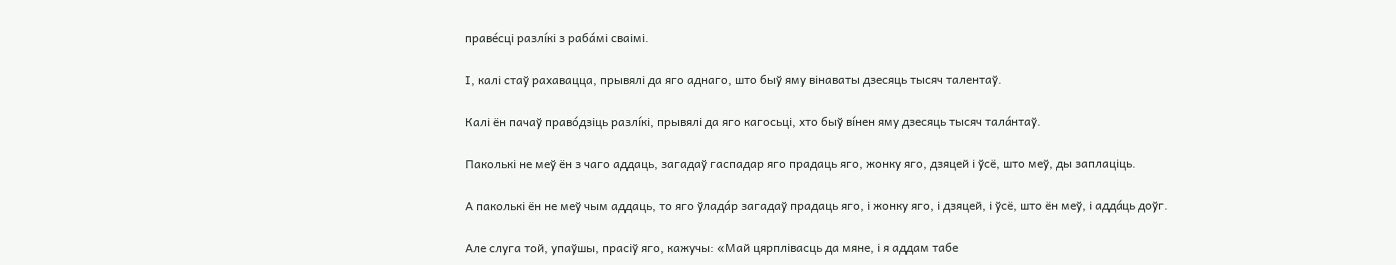праве́сці разлíкі з раба́мі сваімі.

І, калі стаў рахавацца, прывялі да яго аднаго, што быў яму вінаваты дзесяць тысяч талентаў.

Калі ён пачаў право́дзіць разлíкі, прывялі да яго кагосьці, хто быў вíнен яму дзесяць тысяч тала́нтаў.

Паколькі не меў ён з чаго аддаць, загадаў гаспадар яго прадаць яго, жонку яго, дзяцей і ўсё, што меў, ды заплаціць.

А паколькі ён не меў чым аддаць, то яго ўлада́р загадаў прадаць яго, і жонку яго, і дзяцей, і ўсё, што ён меў, і адда́ць доўг.

Але слуга той, упаўшы, прасіў яго, кажучы: «Май цярплівасць да мяне, і я аддам табе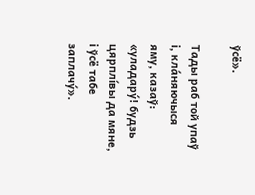ўсё».

Тады раб той упаў і, кла́няючыся яму, казаў: «уладару́! будзь цярплíвы да мяне, і ўсё табе заплачу́».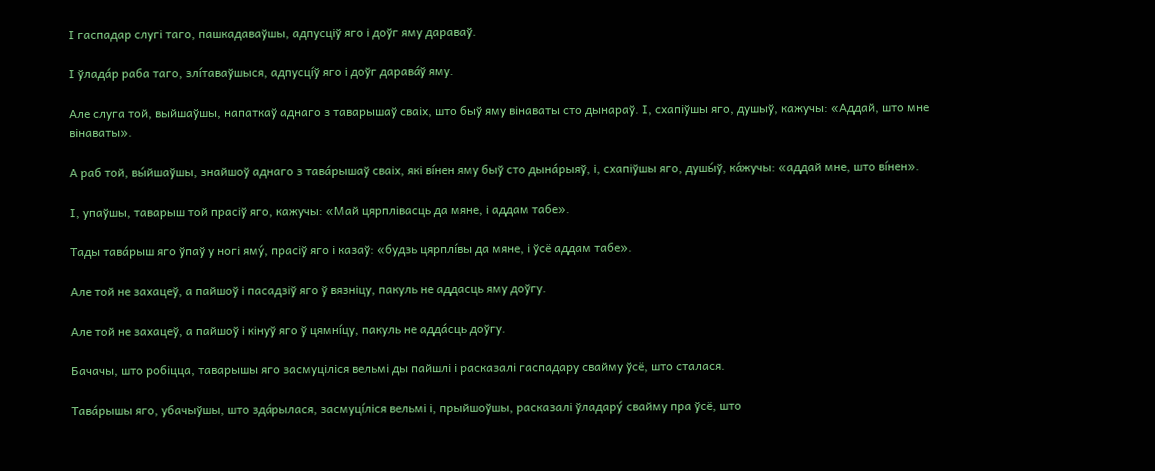І гаспадар слугі таго, пашкадаваўшы, адпусціў яго і доўг яму дараваў.

І ўлада́р раба таго, злíтаваўшыся, адпусцíў яго і доўг дарава́ў яму.

Але слуга той, выйшаўшы, напаткаў аднаго з таварышаў сваіх, што быў яму вінаваты сто дынараў. І, схапіўшы яго, душыў, кажучы: «Аддай, што мне вінаваты».

А раб той, вы́йшаўшы, знайшоў аднаго з тава́рышаў сваіх, які вíнен яму быў сто дына́рыяў, і, схапіўшы яго, душы́ў, ка́жучы: «аддай мне, што вíнен».

І, упаўшы, таварыш той прасіў яго, кажучы: «Май цярплівасць да мяне, і аддам табе».

Тады тава́рыш яго ўпаў у ногі яму́, прасіў яго і казаў: «будзь цярплíвы да мяне, і ўсё аддам табе».

Але той не захацеў, а пайшоў і пасадзіў яго ў вязніцу, пакуль не аддасць яму доўгу.

Але той не захацеў, а пайшоў і кінуў яго ў цямнíцу, пакуль не адда́сць доўгу.

Бачачы, што робіцца, таварышы яго засмуціліся вельмі ды пайшлі і расказалі гаспадару свайму ўсё, што сталася.

Тава́рышы яго, убачыўшы, што зда́рылася, засмуцíліся вельмі і, прыйшоўшы, расказалі ўладару́ свайму пра ўсё, што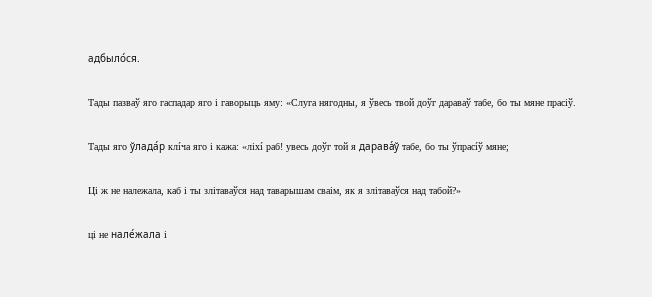адбыло́ся.

Тады пазваў яго гаспадар яго і гаворыць яму: «Слуга нягодны, я ўвесь твой доўг дараваў табе, бо ты мяне прасіў.

Тады яго ўлада́р клíча яго і кажа: «ліхí раб! увесь доўг той я дарава́ў табе, бо ты ўпрасíў мяне;

Ці ж не належала, каб і ты злітаваўся над таварышам сваім, як я злітаваўся над табой?»

ці не нале́жала і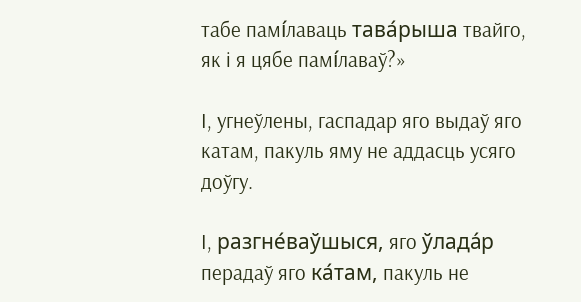табе памíлаваць тава́рыша твайго, як і я цябе памíлаваў?»

І, угнеўлены, гаспадар яго выдаў яго катам, пакуль яму не аддасць усяго доўгу.

І, разгне́ваўшыся, яго ўлада́р перадаў яго ка́там, пакуль не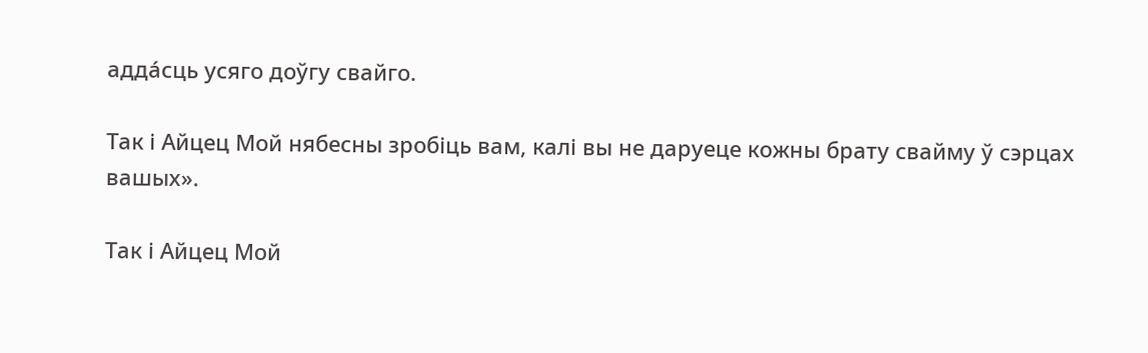адда́сць усяго доўгу свайго.

Так і Айцец Мой нябесны зробіць вам, калі вы не даруеце кожны брату свайму ў сэрцах вашых».

Так і Айцец Мой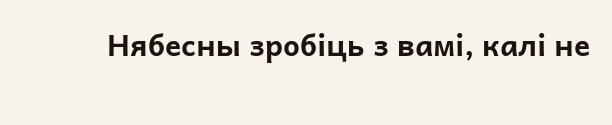Нябесны зробіць з вамі, калі не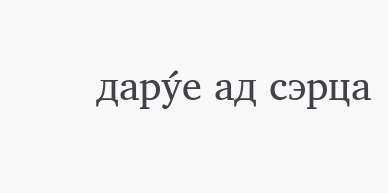дару́е ад сэрца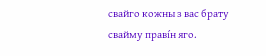свайго кожны з вас брату свайму правíн яго.